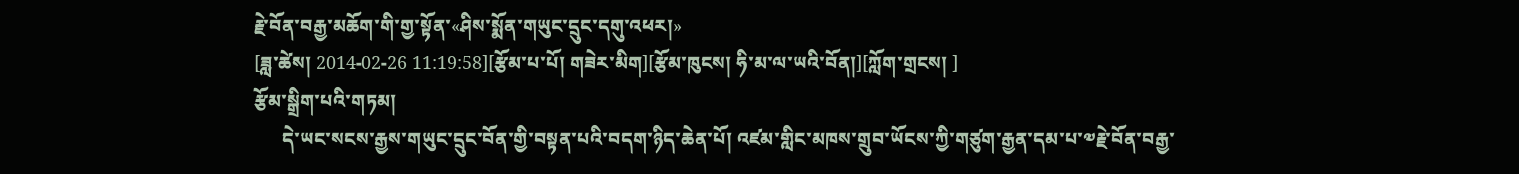རྗེ་བོན་བརྒྱ་མཆོག་གི་གྱ་སྟོན་«ཤིས་སྨོན་གཡུང་དྲུང་དགུ་འཕར།»
[ཟླ་ཚེས། 2014-02-26 11:19:58][རྩོམ་པ་པོ། གཟེར་མིག][རྩོམ་ཁུངས། ཧི་མ་ལ་ཡའི་བོན།][ཀློག་གྲངས། ]
རྩོམ་སྒྲིག་པའི་གཏམ།
      དེ་ཡང་སངས་རྒྱས་གཡུང་དྲུང་བོན་གྱི་བསྟན་པའི་བདག་ཉིད་ཆེན་པོ། འཛམ་གླིང་མཁས་གྲུབ་ཡོངས་ཀྱི་གཙུག་རྒྱན་དམ་པ་༧རྗེ་བོན་བརྒྱ་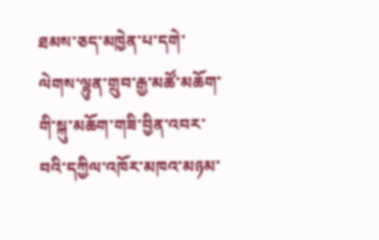ཐམས་ཅད་མཁྱེན་པ་དགེ་ལེགས་ལྷུན་གྲུབ་རྒྱ་མཚོ་མཆོག་གི་སྐུ་མཆོག་གཟི་བྱིན་འབར་བའི་དཀྱིལ་འཁོར་མཁའ་མཉམ་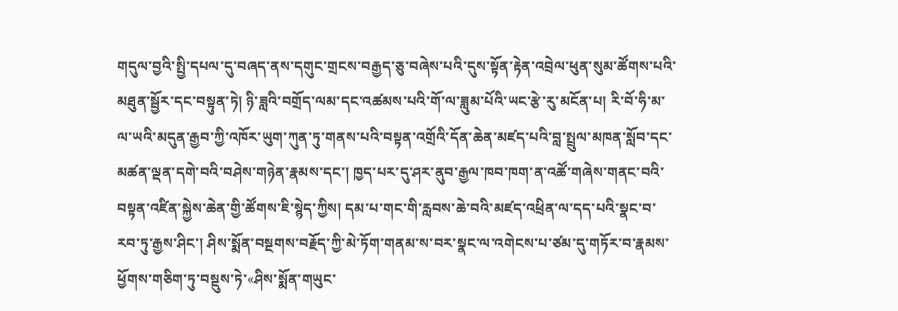གདུལ་བྱའི་སྤྱི་དཔལ་དུ་བཞད་ནས་དགུང་གྲངས་བརྒྱད་ཅུ་བཞེས་པའི་དུས་སྟོན་རྟེན་འབྲེལ་ཕུན་སུམ་ཚོགས་པའི་མཐུན་སྦྱོར་དང་བསྟུན་ཏེ། ཉི་ཟླའི་བགྲོད་ལམ་དང་འཚམས་པའི་གོ་ལ་ཟླུམ་པོའི་ཡང་རྩེ་རུ་མངོན་པ། རི་བོ་ཧི་མ་ལ་ཡའི་མདུན་རྒྱབ་ཀྱི་འཁོར་ཡུག་ཀུན་ཏུ་གནས་པའི་བསྟན་འགྲོའི་དོན་ཆེན་མཛད་པའི་བླ་སྤྲུལ་མཁན་སློབ་དང་མཚན་ལྡན་དགེ་བའི་བཤེས་གཉེན་རྣམས་དང་། ཁྱད་པར་དུ་ཤར་ནུབ་རྒྱལ་ཁབ་ཁག་ན་འཚོ་གཞེས་གནང་བའི་བསྟན་འཛིན་སྐྱེས་ཆེན་གྱི་ཚོགས་ཇི་སྙེད་ཀྱིས། དམ་པ་གང་གི་རླབས་ཆེ་བའི་མཛད་འཕྲིན་ལ་དད་པའི་སྣང་བ་རབ་ཏུ་རྒྱས་ཤིང་། ཤིས་སྨོན་བསྔགས་བརྗོད་ཀྱི་མེ་ཏོག་གནམ་ས་བར་སྣང་ལ་འགེངས་པ་ཙམ་དུ་གཏོར་བ་རྣམས་ཕྱོགས་གཅིག་ཏུ་བསྡུས་ཏེ་«ཤིས་སྨོན་གཡུང་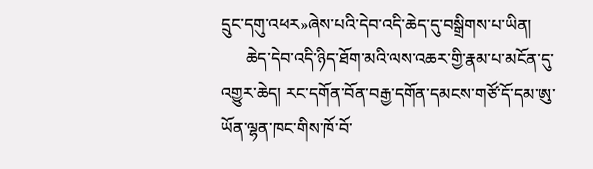དྲུང་དགུ་འཕར»ཞེས་པའི་དེབ་འདི་ཆེད་དུ་བསྒྲིགས་པ་ཡིན།
      ཆེད་དེབ་འདི་ཉིད་ཐོག་མའི་ལས་འཆར་གྱི་རྣམ་པ་མངོན་དུ་འགྱུར་ཆེད། རང་དགོན་བོན་བརྒྱ་དགོན་དམངས་གཙོ་དོ་དམ་ཨུ་ཡོན་ལྷན་ཁང་གིས་ཁོ་བོ་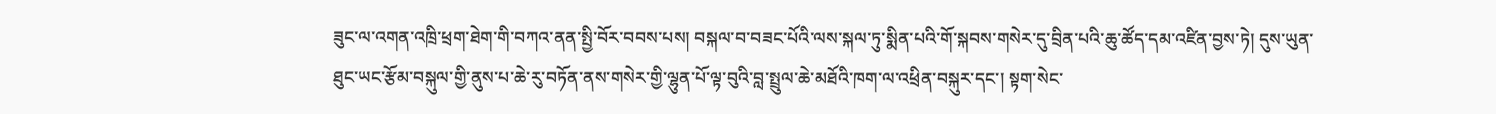ཟུང་ལ་འགན་འཁྲི་ཕྲག་ཐེག་གི་བཀའ་ནན་སྤྱི་བོར་བབས་པས། བསྐལ་བ་བཟང་པོའི་ལས་སྐལ་ཏུ་སྨིན་པའི་གོ་སྐབས་གསེར་དུ་བྲིན་པའི་ཆུ་ཚོད་དམ་འཛིན་བྱས་ཏེ། དུས་ཡུན་ཐུང་ཡང་རྩོམ་བསྐུལ་གྱི་ནུས་པ་ཆེ་རུ་བཏོན་ནས་གསེར་གྱི་ལྷུན་པོ་ལྟ་བུའི་བླ་སྤྲུལ་ཆེ་མཐོའི་ཁག་ལ་འཕྲིན་བསྐུར་དང་། སྟག་སེང་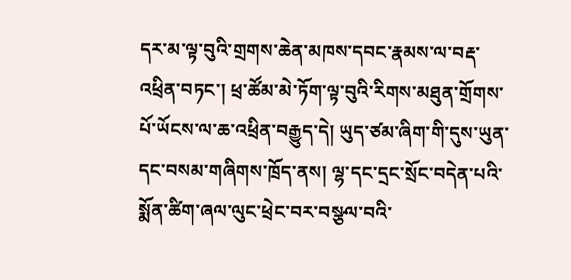དར་མ་ལྟ་བུའི་གྲགས་ཆེན་མཁས་དབང་རྣམས་ལ་བརྡ་འཕྲིན་བཏང་། ཕྲ་ཚོམ་མེ་ཏོག་ལྟ་བུའི་རིགས་མཐུན་གྲོགས་པོ་ཡོངས་ལ་ཆ་འཕྲིན་བརྒྱུད་དེ། ཡུད་ཙམ་ཞིག་གི་དུས་ཡུན་དང་བསམ་གཞིགས་ཁྲོད་ནས། ལྷ་དང་དྲང་སྲོང་བདེན་པའི་སྨོན་ཚིག་ཞལ་ལུང་ཕྲེང་བར་བསྩལ་བའི་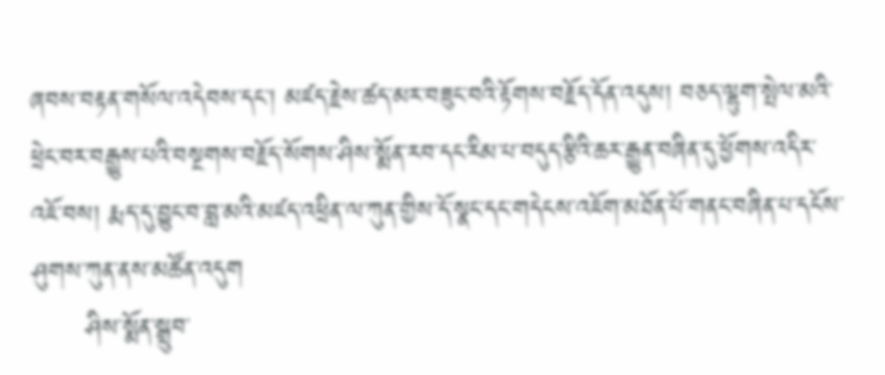ཞབས་བརྟན་གསོལ་འདེབས་དང་། མཛད་རྗེས་ཚད་མར་བཟུང་བའི་རྟོགས་བརྗོད་དོན་འདུས། བཅད་ལྷུག་སྤེལ་མའི་ཕྲེང་བར་བརྒྱུས་པའི་བསྔགས་བརྗོད་སོགས་ཤིས་སྨོན་རབ་དང་རིམ་པ་བདུད་རྩིའི་ཆར་རྒྱུན་བཞིན་དུ་ཕྱོགས་འདིར་འཇོ་བས། རྨད་དུ་བྱུང་བ་བླ་མའི་མཛད་འཕྲིན་ལ་ཀུན་གྱིས་དོ་སྣང་དང་གདེངས་འཇོག་མཐོན་པོ་གནང་བཞིན་པ་དངོས་ཤུགས་ཀུན་ནས་མཚོན་འདུག
      ཤིས་སྨོན་སྒྲུབ་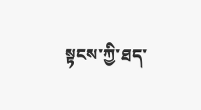སྟངས་ཀྱི་ཐད་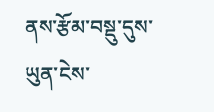ནས་རྩོམ་བསྡུ་དུས་ཡུན་ངེས་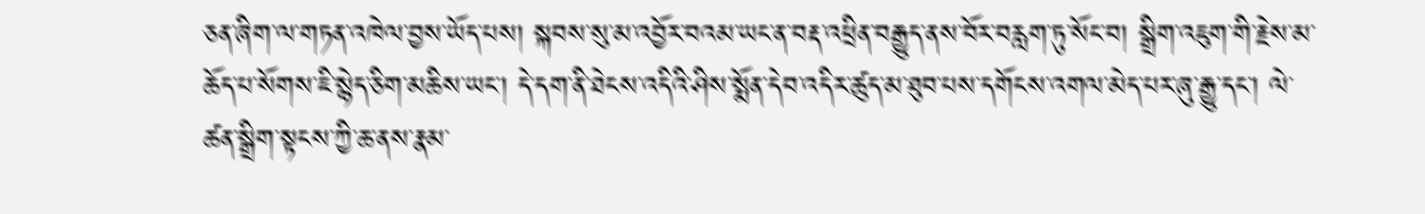ཅན་ཞིག་ལ་གཏན་འཁེལ་བྱས་ཡོད་པས། སྐབས་སུ་མ་འབྱོར་བའམ་ཡང་ན་བརྡ་འཕྲིན་བརྒྱུད་ནས་བོར་བརླག་ཏུ་སོང་བ། སྒྲིག་འཇུག་གི་རྗེས་མ་ཆོད་པ་སོགས་ཇི་སྙེད་ཅིག་མཆིས་ཡང་། དེ་དག་ནི་ཐེངས་འདིའི་ཤིས་སྨོན་དེབ་འདིར་ཚུད་མ་ཐུབ་པས་དགོངས་འགལ་མེད་པར་ཞུ་རྒྱུ་དང་། ལེ་ཚན་སྒྲིག་སྟངས་ཀྱི་ཆ་ནས་རྣམ་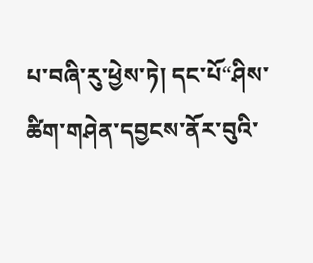པ་བཞི་རུ་ཕྱེས་ཏེ། དང་པོ“ཤིས་ཚིག་གཤེན་དབྱངས་ནོར་བུའི་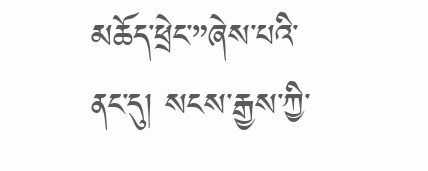མཆོད་ཕྲེང་”ཞེས་པའི་ནང་དུ། སངས་རྒྱས་ཀྱི་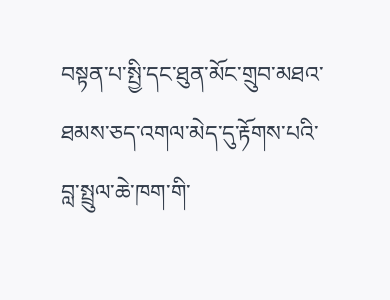བསྟན་པ་སྤྱི་དང་ཐུན་མོང་གྲུབ་མཐའ་ཐམས་ཅད་འགལ་མེད་དུ་རྟོགས་པའི་བླ་སྤྲུལ་ཆེ་ཁག་གི་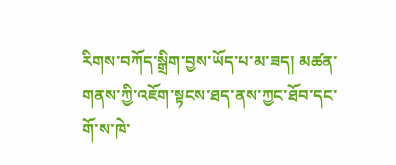རིགས་བཀོད་སྒྲིག་བྱས་ཡོད་པ་མ་ཟད། མཚན་གནས་ཀྱི་འཇོག་སྟངས་ཐད་ནས་ཀྱང་ཐོབ་དང་གོ་ས་ཁེ་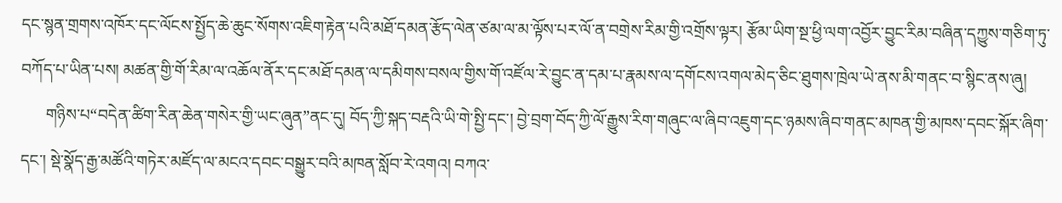དང་སྙན་གྲགས་འཁོར་དང་ལོངས་སྤྱོད་ཆེ་ཆུང་སོགས་འཇིག་རྟེན་པའི་མཐོ་དམན་རྩོད་ལེན་ཙམ་ལ་མ་ལྟོས་པར་ལོ་ན་བགྲེས་རིམ་གྱི་འགྲོས་ལྟར། རྩོམ་ཡིག་སྔ་ཕྱི་ལག་འབྱོར་བྱུང་རིམ་བཞིན་དཀྱུས་གཅིག་ཏུ་བཀོད་པ་ཡིན་པས། མཚན་གྱི་གོ་རིམ་ལ་འཆོལ་ནོར་དང་མཐོ་དམན་ལ་དམིགས་བསལ་གྱིས་གོ་འཛོལ་རེ་བྱུང་ན་དམ་པ་རྣམས་ལ་དགོངས་འགལ་མེད་ཅིང་ཐུགས་ཁྲེལ་ཡེ་ནས་མི་གནང་བ་སྙིང་ནས་ཞུ།
      གཉིས་པ“བདེན་ཚིག་རིན་ཆེན་གསེར་གྱི་ཡང་ཞུན”ནང་དུ། བོད་ཀྱི་སྐད་བརྡའི་ཡི་གེ་སྤྱི་དང་། བྱེ་བྲག་བོད་ཀྱི་ལོ་རྒྱུས་རིག་གཞུང་ལ་ཞིབ་འཇུག་དང་ཉམས་ཞིབ་གནང་མཁན་གྱི་མཁས་དབང་སྐོར་ཞིག་དང་། སྡེ་སྣོད་རྒྱ་མཚོའི་གཏེར་མཛོད་ལ་མངའ་དབང་བསྒྱུར་བའི་མཁན་སློབ་རེ་འགའ། བཀའ་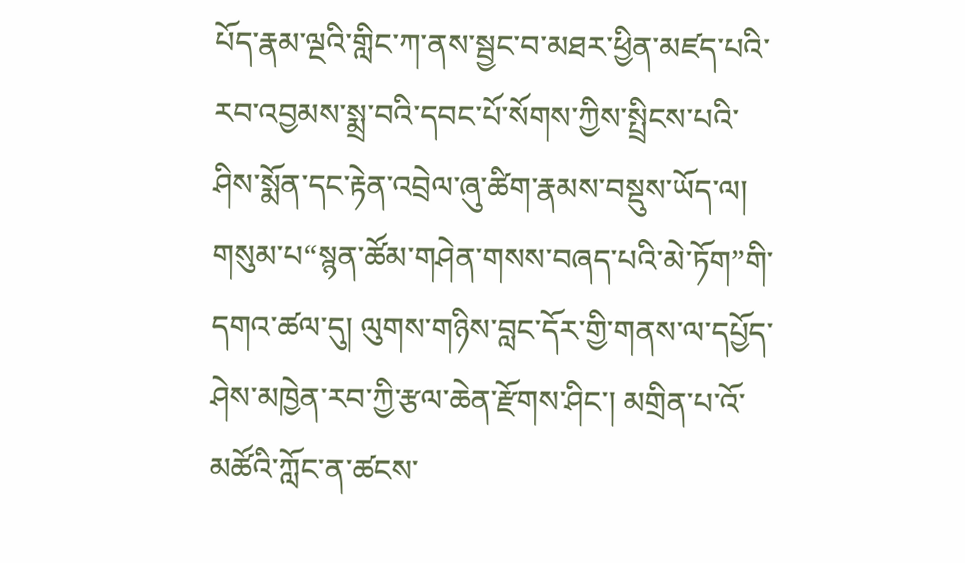པོད་རྣམ་ལྔའི་གླིང་ཀ་ནས་སྦྱང་བ་མཐར་ཕྱིན་མཛད་པའི་རབ་འབྱམས་སྨྲ་བའི་དབང་པོ་སོགས་ཀྱིས་སྤྲིངས་པའི་ཤིས་སྨོན་དང་རྟེན་འབྲེལ་ཞུ་ཚིག་རྣམས་བསྡུས་ཡོད་ལ། གསུམ་པ“སྙན་ཚོམ་གཤེན་གསས་བཞད་པའི་མེ་ཏོག”གི་དགའ་ཚལ་དུ། ལུགས་གཉིས་བླང་དོར་གྱི་གནས་ལ་དཔྱོད་ཤེས་མཁྱེན་རབ་ཀྱི་རྩལ་ཆེན་རྫོགས་ཤིང་། མགྲིན་པ་འོ་མཚོའི་ཀློང་ན་ཚངས་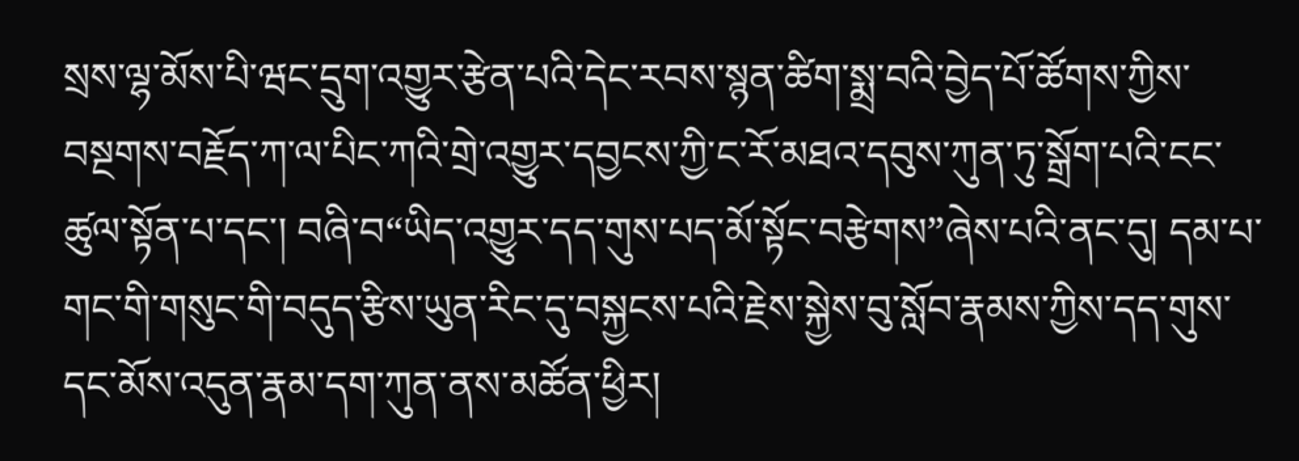སྲས་ལྷ་མོས་པི་ཝང་དྲུག་འགྱུར་རྩེན་པའི་དེང་རབས་སྙན་ཚིག་སྨྲ་བའི་བྱེད་པོ་ཚོགས་ཀྱིས་བསྔགས་བརྗོད་ཀ་ལ་པིང་ཀའི་གྲེ་འགྱུར་དབྱངས་ཀྱི་ང་རོ་མཐའ་དབུས་ཀུན་ཏུ་སྒྲོག་པའི་ངང་ཚུལ་སྟོན་པ་དང་། བཞི་བ“ཡིད་འགྱུར་དད་གུས་པད་མོ་སྟོང་བརྩེགས”ཞེས་པའི་ནང་དུ། དམ་པ་གང་གི་གསུང་གི་བདུད་རྩིས་ཡུན་རིང་དུ་བསྐྱངས་པའི་རྗེས་སྐྱེས་བུ་སློབ་རྣམས་ཀྱིས་དད་གུས་དང་མོས་འདུན་རྣམ་དག་ཀུན་ནས་མཚོན་ཕྱིར།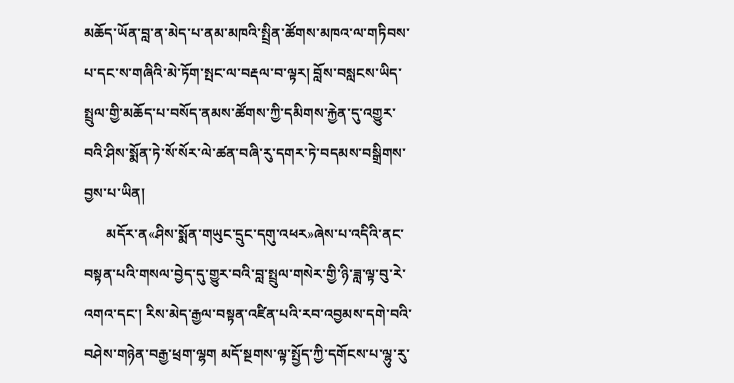མཆོད་ཡོན་བླ་ན་མེད་པ་ནམ་མཁའི་སྤྲིན་ཚོགས་མཁའ་ལ་གཏིབས་པ་དང་ས་གཞིའི་མེ་ཏོག་སྤང་ལ་བརྡལ་བ་ལྟར། བློས་བསླངས་ཡིད་སྤྲུལ་གྱི་མཆོད་པ་བསོད་ནམས་ཚོགས་ཀྱི་དམིགས་རྐྱེན་དུ་འགྱུར་བའི་ཤིས་སྨོན་ཏེ་སོ་སོར་ལེ་ཚན་བཞི་རུ་དགར་ཏེ་བདམས་བསྒྲིགས་བྱས་པ་ཡིན།
      མདོར་ན«ཤིས་སྨོན་གཡུང་དྲུང་དགུ་འཕར»ཞེས་པ་འདིའི་ནང་བསྟན་པའི་གསལ་བྱེད་དུ་གྱུར་བའི་བླ་སྤྲུལ་གསེར་གྱི་ཉི་ཟླ་ལྟ་བུ་རེ་འགའ་དང་། རིས་མེད་རྒྱལ་བསྟན་འཛིན་པའི་རབ་འབྱམས་དགེ་བའི་བཤེས་གཉེན་བརྒྱ་ཕྲག་ལྷག མདོ་སྔགས་ལྟ་སྤྱོད་ཀྱི་དགོངས་པ་ལྷུ་རུ་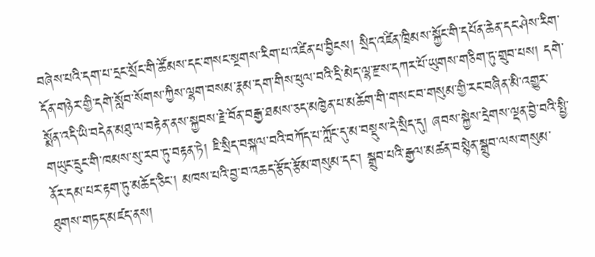བཞེས་པའི་དག་པ་དྲང་སྲོང་གི་ཚོམས་དང་གསང་སྔགས་རིག་པ་འཛིན་པ་བྱིངས། སྲིད་འཛིན་ཁྲིམས་སྐྱོང་གི་དཔོན་ཆེན་དང་ཤེས་རིག་དོན་གཉེར་གྱི་དགེ་སློབ་སོགས་ཀྱིས་ལྷག་བསམ་རྣམ་དག་གིས་ཕུལ་བའི་དྲི་མེད་ལྷ་རྫས་དཀར་པོ་ཡུགས་གཅིག་ཏུ་གྲུབ་པས། དགེ་སྨོན་འདི་ཡི་བདེན་མཐུ་ལ་བརྟེན་ནས་སྐྱབས་རྗེ་བོན་བརྒྱ་ཐམས་ཅད་མཁྱེན་པ་མཆོག་གི་གསང་བ་གསུམ་གྱི་རང་བཞིན་མི་འགྱུར་གཡུང་དྲུང་གི་ཁམས་སུ་རབ་ཏུ་བརྟན་ཏེ། ཇི་སྲིད་བསྐལ་བའི་བཀོད་པ་ཀློང་དུ་མ་བསྡུས་དེ་སྲིད་དུ། ཞབས་སྐྱེས་དྲེགས་ལྡན་བྱེ་བའི་སྤྱི་ནོར་དམ་པར་རྟག་ཏུ་མཆོད་ཅིང་། མཁས་པའི་བྱ་བ་འཆད་རྩོད་རྩོམ་གསུམ་དང་། སྒྲུབ་པའི་རྒྱལ་མཚན་བསྙེན་སྒྲུབ་ལས་གསུམ་ཐུགས་གཏད་མཛད་ནས།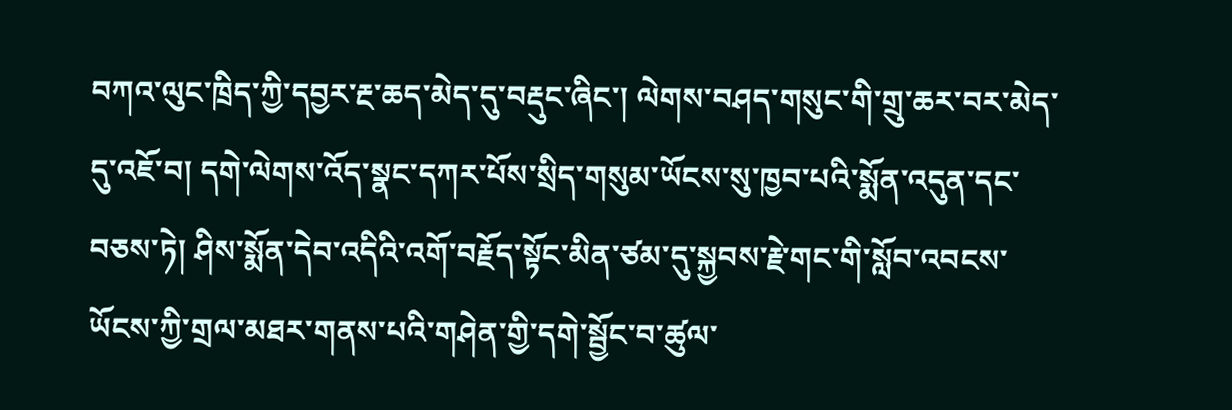བཀའ་ལུང་ཁྲིད་ཀྱི་དབྱར་རྔ་ཆད་མེད་དུ་བརྡུང་ཞིང་། ལེགས་བཤད་གསུང་གི་གྲུ་ཆར་བར་མེད་དུ་འཇོ་བ། དགེ་ལེགས་འོད་སྣང་དཀར་པོས་སྲིད་གསུམ་ཡོངས་སུ་ཁྱབ་པའི་སྨོན་འདུན་དང་བཅས་ཏེ། ཤིས་སྨོན་དེབ་འདིའི་འགོ་བརྗོད་སྟོང་མིན་ཙམ་དུ་སྐྱབས་རྗེ་གང་གི་སློབ་འབངས་ཡོངས་ཀྱི་གྲལ་མཐར་གནས་པའི་གཤེན་གྱི་དགེ་སྦྱོང་བ་ཚུལ་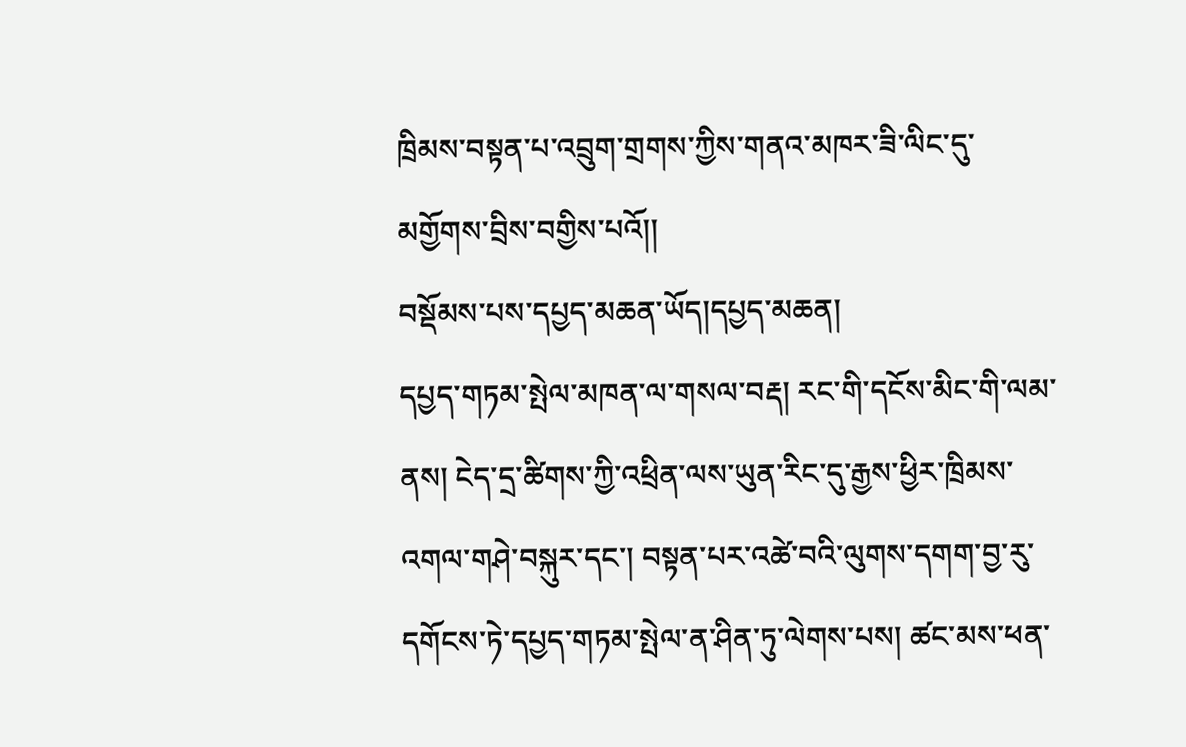ཁྲིམས་བསྟན་པ་འབྲུག་གྲགས་ཀྱིས་གནའ་མཁར་ཟི་ལིང་དུ་མགྱོགས་བྲིས་བགྱིས་པའོ།།
བསྡོམས་པས་དཔྱད་མཆན་ཡོད།དཔྱད་མཆན།
དཔྱད་གཏམ་སྤེལ་མཁན་ལ་གསལ་བརྡ། རང་གི་དངོས་མིང་གི་ལམ་ནས། ངེད་དྲ་ཚིགས་ཀྱི་འཕྲིན་ལས་ཡུན་རིང་དུ་རྒྱས་ཕྱིར་ཁྲིམས་འགལ་གཤེ་བསྐུར་དང་། བསྟན་པར་འཚེ་བའི་ལུགས་དགག་བྱ་རུ་དགོངས་ཏེ་དཔྱད་གཏམ་སྤེལ་ན་ཤིན་ཏུ་ལེགས་པས། ཚང་མས་ཕན་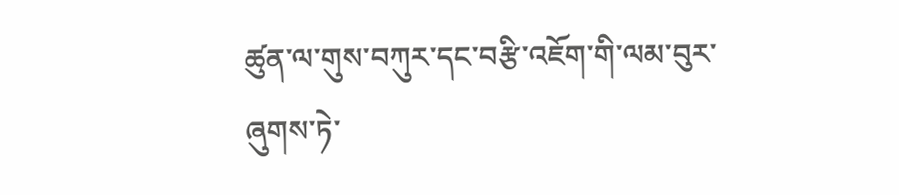ཚུན་ལ་གུས་བཀུར་དང་བརྩི་འཇོག་གི་ལམ་བུར་ཞུགས་ཏེ་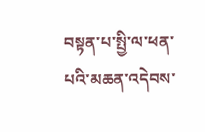བསྟན་པ་སྤྱི་ལ་ཕན་པའི་མཆན་འདེབས་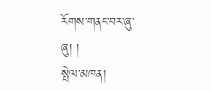རོགས་གནང་བར་ཞུ་ཞུ། །
སྤེལ་མཁན།